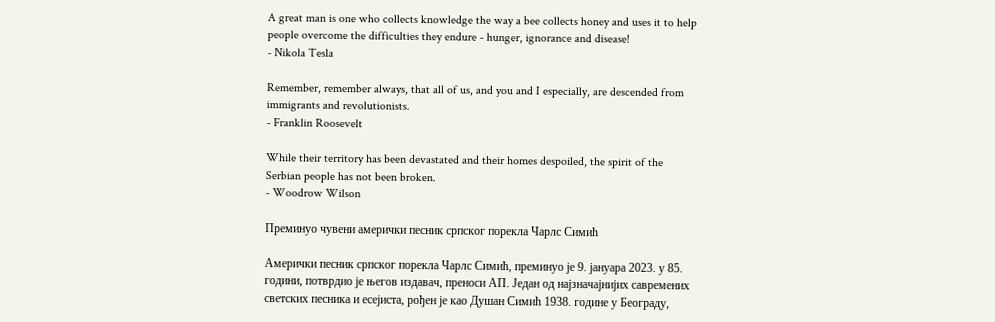A great man is one who collects knowledge the way a bee collects honey and uses it to help people overcome the difficulties they endure - hunger, ignorance and disease!
- Nikola Tesla

Remember, remember always, that all of us, and you and I especially, are descended from immigrants and revolutionists.
- Franklin Roosevelt

While their territory has been devastated and their homes despoiled, the spirit of the Serbian people has not been broken.
- Woodrow Wilson

Преминуо чувени амерички песник српског порекла Чарлс Симић

Амерички песник српског порекла Чарлс Симић, преминуо је 9. јануара 2023. у 85. години, потврдио је његов издавач, преноси АП. Један од најзначајнијих савремених светских песника и есејиста, рођен је као Душан Симић 1938. године у Београду,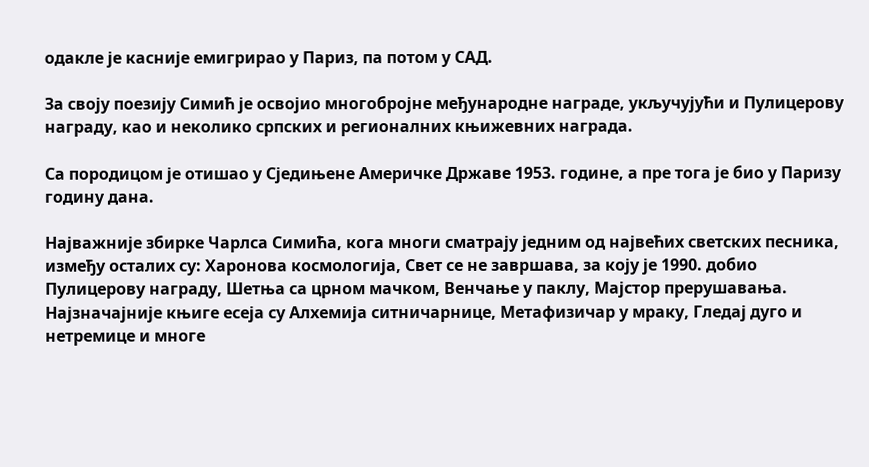одакле је касније емигрирао у Париз, па потом у САД.

За своју поезију Симић је освојио многобројне међународне награде, укључујући и Пулицерову награду, као и неколико српских и регионалних књижевних награда.

Са породицом је отишао у Сједињене Америчке Државе 1953. године, а пре тога је био у Паризу годину дана.

Најважније збирке Чарлса Симића, кога многи сматрају једним од највећих светских песника, између осталих су: Харонова космологија, Свет се не завршава, за коју је 1990. добио Пулицерову награду, Шетња са црном мачком, Венчање у паклу, Мајстор прерушавања. Најзначајније књиге есеја су Алхемија ситничарнице, Метафизичар у мраку, Гледај дуго и нетремице и многе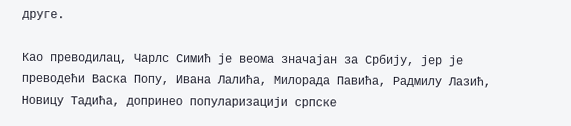друге.

Као преводилац, Чарлс Симић је веома значајан за Србију, јер је преводећи Васка Попу, Ивана Лалића, Милорада Павића, Радмилу Лазић, Новицу Тадића, допринео популаризацији српске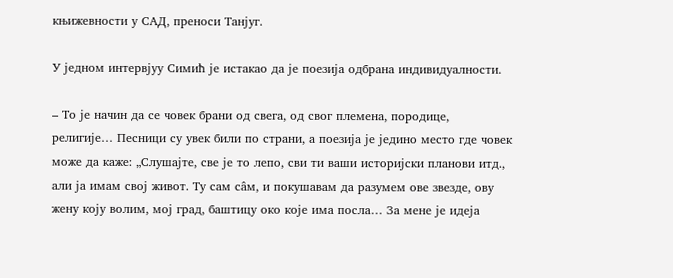књижевности у САД, преноси Танјуг.

У једном интервјуу Симић је истакао да је поезија одбрана индивидуалности.

– То је начин да се човек брани од свега, од свог племена, породице, религије… Песници су увек били по страни, а поезија је једино место где човек може да каже: „Слушајте, све је то лепо, сви ти ваши историјски планови итд., али ја имам свој живот. Ту сам сâм, и покушавам да разумем ове звезде, ову жену коју волим, мој град, баштицу око које има посла… За мене је идеја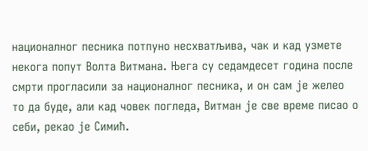националног песника потпуно несхватљива, чак и кад узмете некога попут Волта Витмана. Њега су седамдесет година после смрти прогласили за националног песника, и он сам је желео то да буде, али кад човек погледа, Витман је све време писао о себи, рекао је Симић.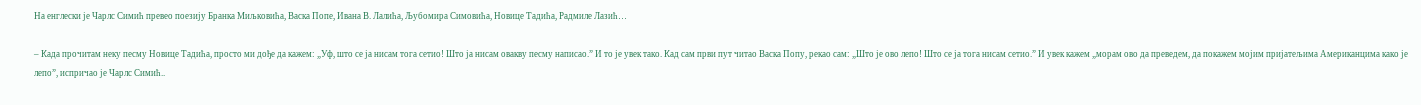На енглески је Чарлс Симић превео поезију Бранка Миљковића, Васка Попе, Ивана В. Лалића, Љубомира Симовића, Новице Тадића, Радмиле Лазић…

– Када прочитам неку песму Новице Тадића, просто ми дође да кажем: „Уф, што се ја нисам тога сетио! Што ја нисам овакву песму написао.” И то је увек тако. Кад сам први пут читао Васка Попу, рекао сам: „Што је ово лепо! Што се ја тога нисам сетио.” И увек кажем „морам ово да преведем, да покажем мојим пријатељима Американцима како је лепо”, испричао је Чарлс Симић..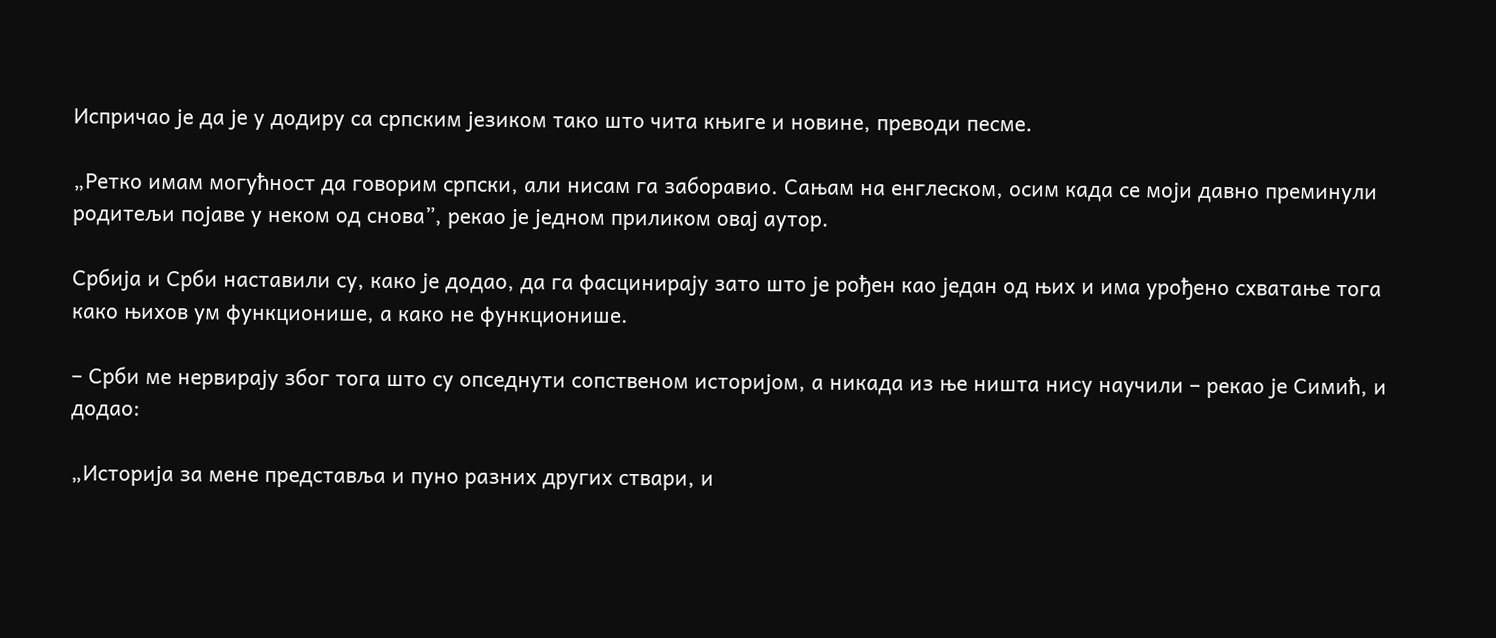Испричао је да је у додиру са српским језиком тако што чита књиге и новине, преводи песме.

„Ретко имам могућност да говорим српски, али нисам га заборавио. Сањам на енглеском, осим када се моји давно преминули родитељи појаве у неком од снова”, рекао је једном приликом овај аутор.

Србија и Срби наставили су, како је додао, да га фасцинирају зато што је рођен као један од њих и има урођено схватање тога како њихов ум функционише, а како не функционише.

– Срби ме нервирају због тога што су опседнути сопственом историјом, а никада из ње ништа нису научили – рекао је Симић, и додао:

„Историја за мене представља и пуно разних других ствари, и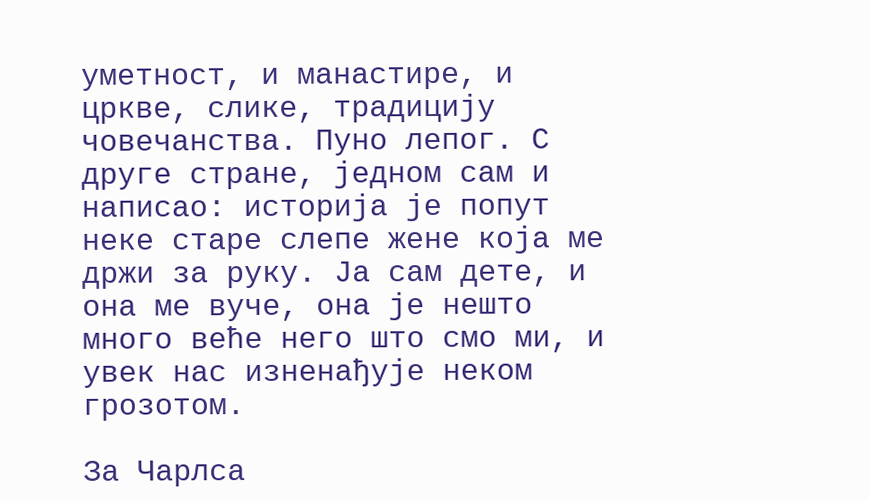уметност, и манастире, и цркве, слике, традицију човечанства. Пуно лепог. С друге стране, једном сам и написао: историја је попут неке старе слепе жене која ме држи за руку. Ја сам дете, и она ме вуче, она је нешто много веће него што смо ми, и увек нас изненађује неком грозотом.

За Чарлса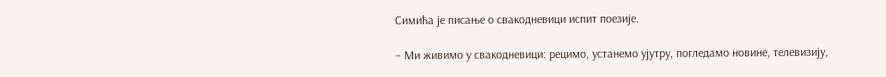Симића је писање о свакодневици испит поезије.

– Ми живимо у свакодневици: рецимо, устанемо ујутру, погледамо новине, телевизију,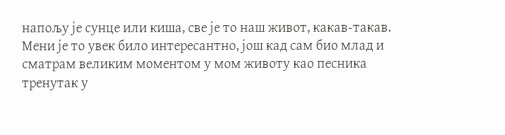напољу је сунце или киша, све је то наш живот, какав-такав. Мени је то увек било интересантно, још кад сам био млад и сматрам великим моментом у мом животу као песника тренутак у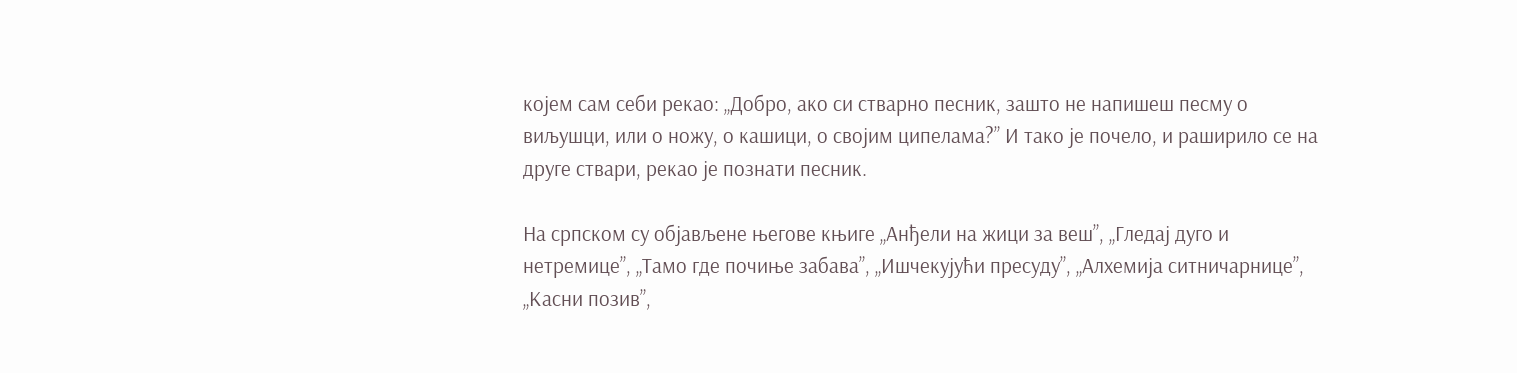којем сам себи рекао: „Добро, ако си стварно песник, зашто не напишеш песму о виљушци, или о ножу, о кашици, о својим ципелама?” И тако је почело, и раширило се на друге ствари, рекао је познати песник.

На српском су објављене његове књиге „Анђели на жици за веш”, „Гледај дуго и нетремице”, „Тамо где почиње забава”, „Ишчекујући пресуду”, „Алхемија ситничарнице”, „Касни позив”,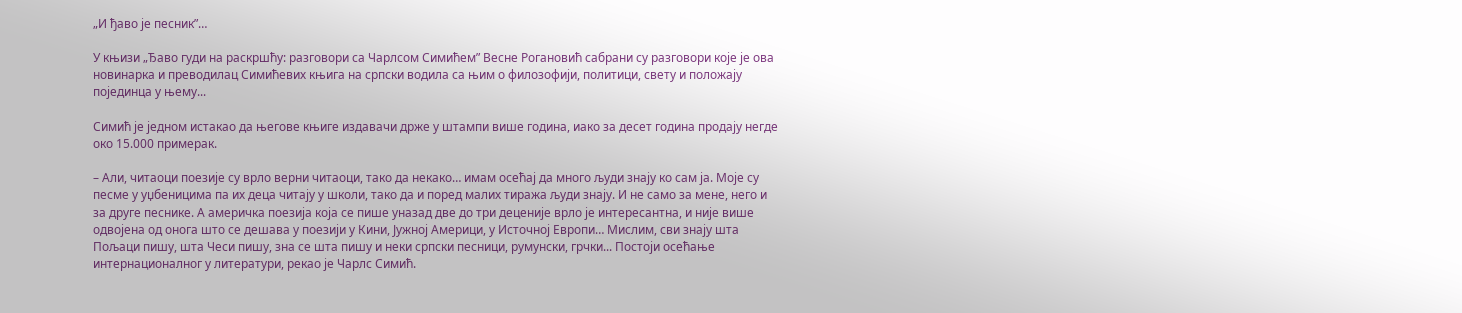„И ђаво је песник”…

У књизи „Ђаво гуди на раскршћу: разговори са Чарлсом Симићем” Весне Рогановић сабрани су разговори које је ова новинарка и преводилац Симићевих књига на српски водила са њим о филозофији, политици, свету и положају појединца у њему...

Симић је једном истакао да његове књиге издавачи држе у штампи више година, иако за десет година продају негде око 15.000 примерак.

– Али, читаоци поезије су врло верни читаоци, тако да некако… имам осећај да много људи знају ко сам ја. Моје су песме у уџбеницима па их деца читају у школи, тако да и поред малих тиража људи знају. И не само за мене, него и за друге песнике. А америчка поезија која се пише уназад две до три деценије врло је интересантна, и није више одвојена од онога што се дешава у поезији у Кини, Јужној Америци, у Источној Европи… Мислим, сви знају шта Пољаци пишу, шта Чеси пишу, зна се шта пишу и неки српски песници, румунски, грчки... Постоји осећање интернационалног у литератури, рекао је Чарлс Симић.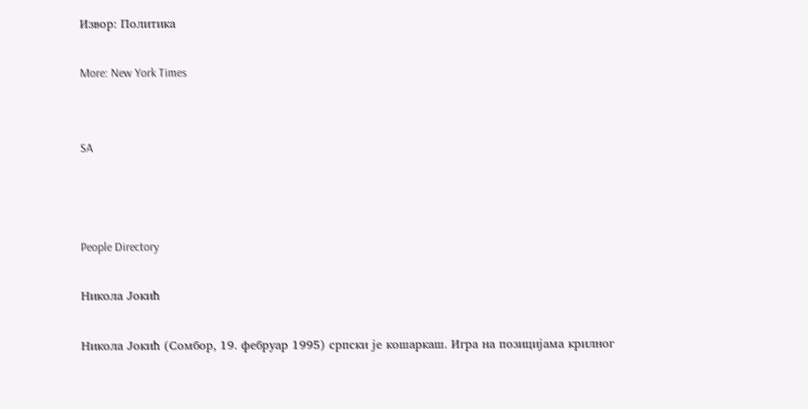Извор: Политика

More: New York Times


SA



People Directory

Никола Јокић

Никола Јокић (Сомбор, 19. фебруар 1995) српски је кошаркаш. Игра на позицијама крилног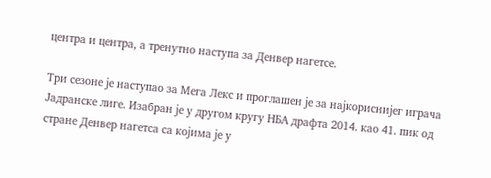центра и центра, а тренутно наступа за Денвер нагетсе.

Три сезоне је наступао за Мега Лекс и проглашен је за најкориснијег играча Јадранске лиге. Изабран је у другом кругу НБА драфта 2014. као 41. пик од стране Денвер нагетса са којима је у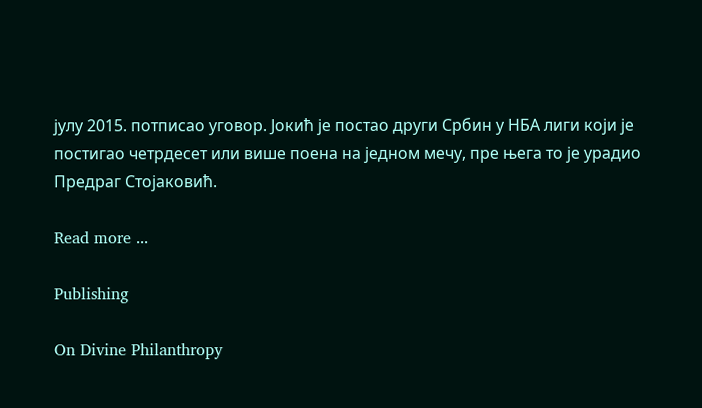јулу 2015. потписао уговор. Јокић је постао други Србин у НБА лиги који је постигао четрдесет или више поена на једном мечу, пре њега то је урадио Предраг Стојаковић.

Read more ...

Publishing

On Divine Philanthropy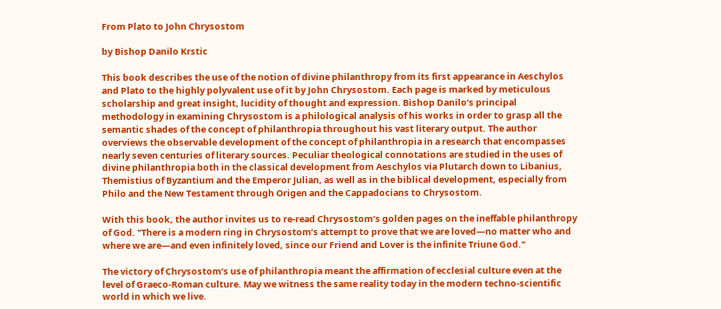From Plato to John Chrysostom

by Bishop Danilo Krstic

This book describes the use of the notion of divine philanthropy from its first appearance in Aeschylos and Plato to the highly polyvalent use of it by John Chrysostom. Each page is marked by meticulous scholarship and great insight, lucidity of thought and expression. Bishop Danilo’s principal methodology in examining Chrysostom is a philological analysis of his works in order to grasp all the semantic shades of the concept of philanthropia throughout his vast literary output. The author overviews the observable development of the concept of philanthropia in a research that encompasses nearly seven centuries of literary sources. Peculiar theological connotations are studied in the uses of divine philanthropia both in the classical development from Aeschylos via Plutarch down to Libanius, Themistius of Byzantium and the Emperor Julian, as well as in the biblical development, especially from Philo and the New Testament through Origen and the Cappadocians to Chrysostom.

With this book, the author invites us to re-read Chrysostom’s golden pages on the ineffable philanthropy of God. "There is a modern ring in Chrysostom’s attempt to prove that we are loved—no matter who and where we are—and even infinitely loved, since our Friend and Lover is the infinite Triune God."

The victory of Chrysostom’s use of philanthropia meant the affirmation of ecclesial culture even at the level of Graeco-Roman culture. May we witness the same reality today in the modern techno-scientific world in which we live.